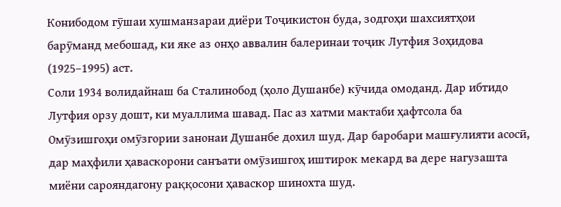Конибодом гӯшаи хушманзараи диёри Тоҷикистон буда, зодгоҳи шахсиятҳои барӯманд мебошад, ки яке аз онҳо аввалин балеринаи тоҷик Лутфия Зоҳидова (1925–1995) аст.
Соли 1934 волидайнаш ба Сталинобод (ҳоло Душанбе) кӯчида омоданд. Дар ибтидо Лутфия орзу дошт, ки муаллима шавад. Пас аз хатми мактаби ҳафтсола ба Омӯзишгоҳи омӯзгории занонаи Душанбе дохил шуд. Дар баробари машғулияти асосӣ, дар маҳфили ҳаваскорони санъати омӯзишгоҳ иштирок мекард ва дере нагузашта миёни сарояндагону раққосони ҳаваскор шинохта шуд.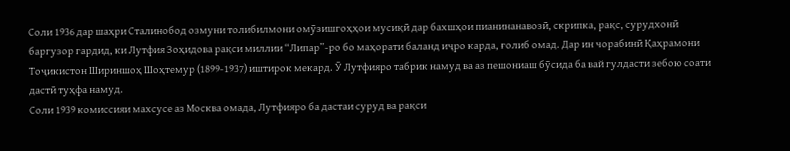Соли 1936 дар шаҳри Сталинобод озмуни толибилмони омӯзишгоҳҳои мусиқӣ дар бахшҳои пианинанавозӣ, скрипка, рақс, сурудхонӣ баргузор гардид, ки Лутфия Зоҳидова рақси миллии “Липар”-ро бо маҳорати баланд иҷро карда, ғолиб омад. Дар ин чорабинӣ Қаҳрамони Тоҷикистон Шириншоҳ Шоҳтемур (1899-1937) иштирок мекард. Ӯ Лутфияро табрик намуд ва аз пешониаш бӯсида ба вай гулдасти зебою соати дастӣ туҳфа намуд.
Соли 1939 комиссияи махсусе аз Москва омада, Лутфияро ба дастаи суруд ва рақси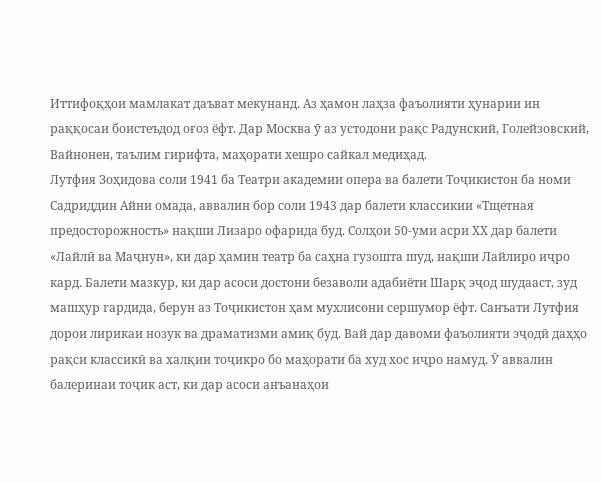Иттифоқҳои мамлакат даъват мекунанд. Аз ҳамон лаҳза фаъолияти ҳунарии ин раққосаи боистеъдод оғоз ёфт. Дар Москва ӯ аз устодони рақс Радунский, Голейзовский, Вайнонен, таълим гирифта, маҳорати хешро сайкал медиҳад.
Лутфия Зоҳидова соли 1941 ба Театри академии опера ва балети Тоҷикистон ба номи Садриддин Айни омада, аввалин бор соли 1943 дар балети классикии «Тщетная предосторожность» нақши Лизаро офарида буд. Солҳои 50-уми асри ХХ дар балети «Лайлӣ ва Маҷнун», ки дар ҳамин театр ба саҳна гузошта шуд, нақши Лайлиро иҷро кард. Балети мазкур, ки дар асоси достони безаволи адабиёти Шарқ эҷод шудааст, зуд машҳур гардида, берун аз Тоҷикистон ҳам мухлисони сершумор ёфт. Санъати Лутфия дорои лирикаи нозук ва драматизми амиқ буд. Вай дар давоми фаъолияти эҷодӣ даҳҳо рақси классикӣ ва халқии тоҷикро бо маҳорати ба худ хос иҷро намуд. Ӯ аввалин балеринаи тоҷик аст, ки дар асоси анъанаҳои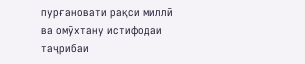пурғановати рақси миллӣ ва омӯхтану истифодаи таҷрибаи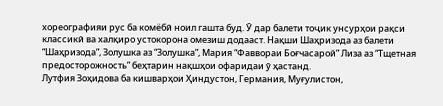хореографияи рус ба комёбӣ ноил гашта буд. Ӯ дар балети тоҷик унсурҳои рақси классикӣ ва халқиро устокорона омезиш додааст. Нақши Шаҳризода аз балети “Шаҳризода”, Золушка аз “Золушка”, Мария “Фаввораи Боғчасарой” Лиза аз “Тщетная предосторожность” беҳтарин нақшҳои офаридаи ӯ ҳастанд.
Лутфия Зоҳидова ба кишварҳои Ҳиндустон, Германия, Муғулистон,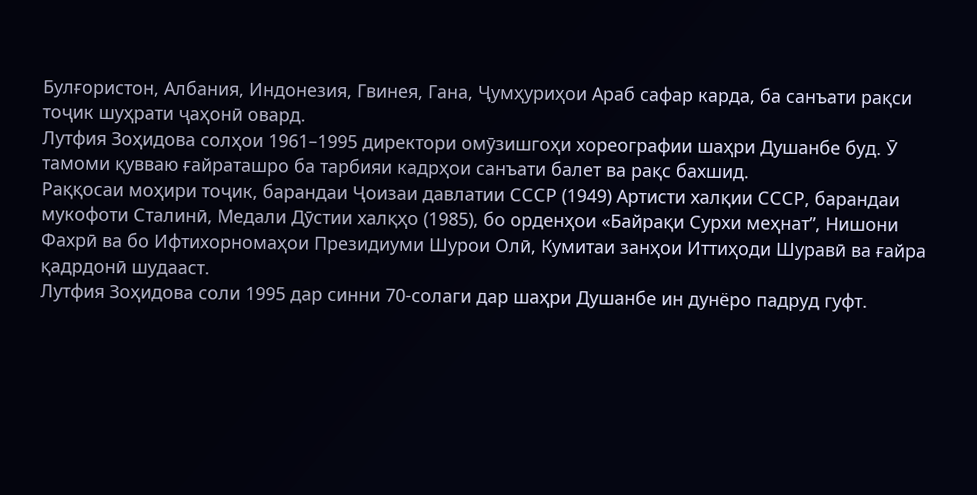Булғористон, Албания, Индонезия, Гвинея, Гана, Ҷумҳуриҳои Араб сафар карда, ба санъати рақси тоҷик шуҳрати ҷаҳонӣ овард.
Лутфия Зоҳидова солҳои 1961–1995 директори омӯзишгоҳи хореографии шаҳри Душанбе буд. Ӯ тамоми қувваю ғайраташро ба тарбияи кадрҳои санъати балет ва рақс бахшид.
Раққосаи моҳири тоҷик, барандаи Ҷоизаи давлатии СССР (1949) Артисти халқии СССР, барандаи мукофоти Сталинӣ, Медали Дӯстии халқҳо (1985), бо орденҳои «Байрақи Сурхи меҳнат”, Нишони Фахрӣ ва бо Ифтихорномаҳои Президиуми Шурои Олӣ, Кумитаи занҳои Иттиҳоди Шуравӣ ва ғайра қадрдонӣ шудааст.
Лутфия Зоҳидова соли 1995 дар синни 70-солаги дар шаҳри Душанбе ин дунёро падруд гуфт.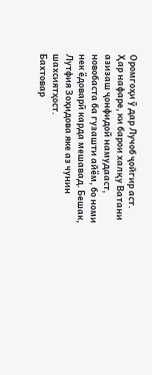Оромгоҳи ӯ дар Лучоб ҷойгир аст.
Ҳар нафаре, ки барои халқу Ватани азизаш ҷонфидоӣ намудааст, новобаста ба гузашти айём, бо номи нек ёдоварӣ карда мешавад. Бешак, Лутфия Зоҳидова яке аз чунин шахсиятҳост.
Бахтовар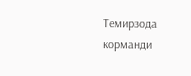Темирзода
корманди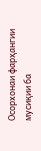Осорхонаи фарҳангии
мусиқии ба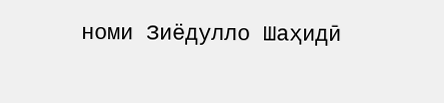номи Зиёдулло Шаҳидӣ